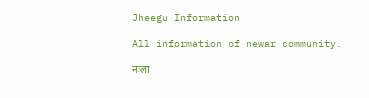Jheegu Information

All information of newar community.

नःला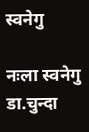स्वनेगु

नःला स्वनेगु डा.चुन्दा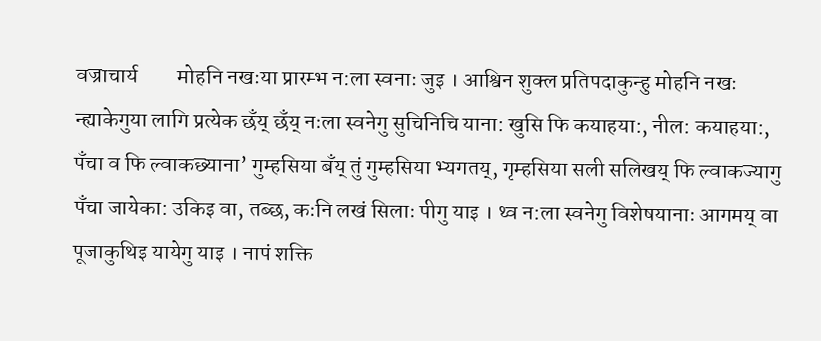वज्राचार्य         मोहनि नखःया प्रारम्भ न:ला स्वनाः जुइ । आश्विन शुक्ल प्रतिपदाकुन्हु मोहनि नखः न्ह्याकेगुया लागि प्रत्येक छँय्‌ छँय्‌ नःला स्वनेगु सुचिनिचि याना: खुसि फि कयाहया:, नील: कयाहया:, पँचा व फि ल्वाकछ्याना’ गुम्हसिया बँय्‌ तुं गुम्हसिया भ्यगतय्‌, गृम्हसिया सली सलिखय्‌ फि ल्वाकज्यागु पँचा जायेका: उकिइ वा, तब्छ, कःनि लखं सिलाः पीगु याइ । थ्व न:ला स्वनेगु विशेषयानाः आगमय्‌ वा पूजाकुथिइ यायेगु याइ । नापं शक्ति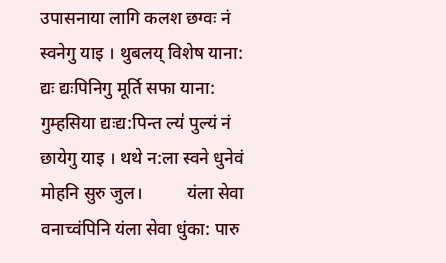उपासनाया लागि कलश छग्वः नं स्वनेगु याइ । थुबलय्‌ विशेष याना: द्यः द्यःपिनिगु मूर्ति सफा याना: गुम्हसिया द्यःद्य:पिन्त ल्य॑ पुल्यं नं छायेगु याइ । थथे न:ला स्वने धुनेवं मोहनि सुरु जुल।          यंला सेवा वनाच्वंपिनि यंला सेवा धुंका: पारु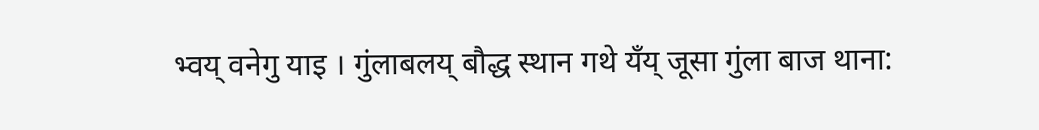भ्वय्‌ वनेगु याइ । गुंलाबलय्‌ बौद्ध स्थान गथे यँय्‌ जूसा गुंला बाज थाना: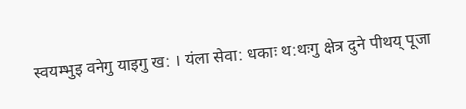स्वयम्भुइ वनेगु याइगु ख: । यंला सेवा: धकाः थ:थःगु क्षेत्र दुने पीथय्‌ पूजा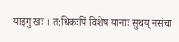याइगु खः । त:धिकःपिं विशेष यानाः सुथय्‌ नसंचा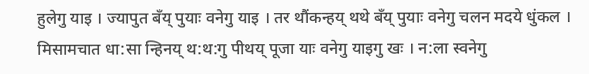हुलेगु याइ । ज्यापुत बँय्‌ पुयाः वनेगु याइ । तर थौंकन्हय्‌ थथे बँय्‌ पुयाः वनेगु चलन मदये धुंकल । मिसामचात धा:सा न्हिनय्‌ थ:थ:गु पीथय्‌ पूजा याः वनेगु याइगु खः । न:ला स्वनेगु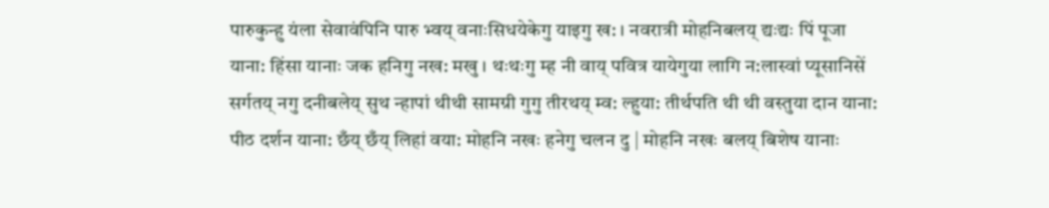पारुकुन्हु यंला सेवावंपिनि पारु भ्वय्‌ वनाःसिधयेकेगु याइगु ख: । नवरात्री मोहनिबलय्‌ द्यःद्यः पिं पूजा याना: हिंसा यानाः जक हनिगु नख: मखु । थःथःगु म्ह नी वाय्‌ पवित्र यायेगुया लागि न:लास्वां प्यूसानिसें सर्गतय्‌ नगु दनीबलेय्‌ सुथ न्हापां थीथी सामग्री गुगु तीरथय्‌ म्व: ल्हुया: तीर्थपति थी थी वस्तुया दान याना: पीठ दर्शन याना: छँय्‌ छँय्‌ लिहां वया: मोहनि नखः हनेगु चलन दु | मोहनि नखः बलय्‌ बिशेष यानाः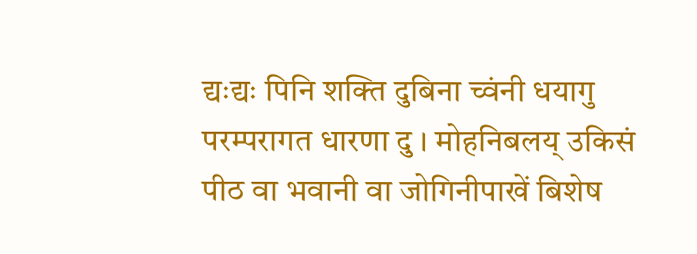द्यःद्यः पिनि शक्ति दुबिना च्वंनी धयागु परम्परागत धारणा दु । मोहनिबलय्‌ उकिसं पीठ वा भवानी वा जोगिनीपाखें बिशेष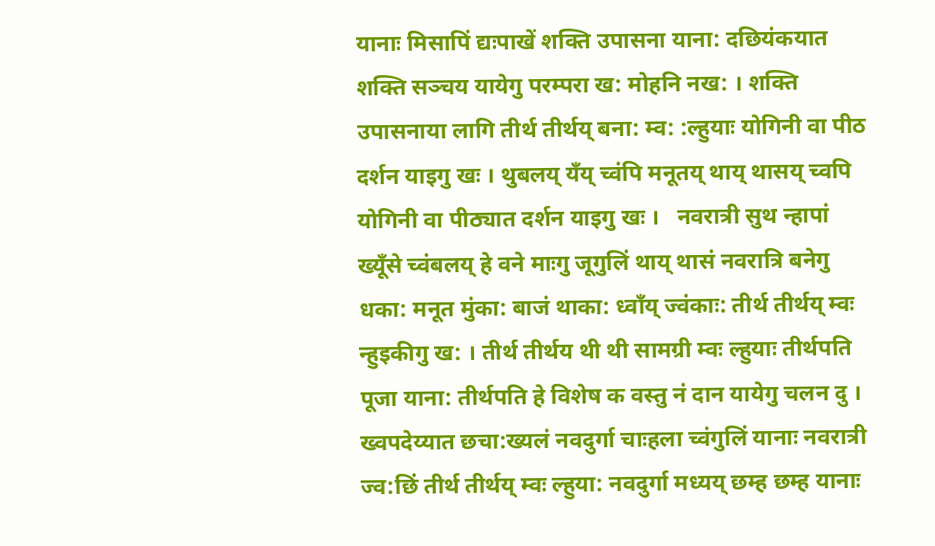यानाः मिसापिं द्यःपाखें शक्ति उपासना याना: दछियंकयात शक्ति सञ्चय यायेगु परम्परा ख: मोहनि नख: । शक्ति उपासनाया लागि तीर्थ तीर्थय्‌ बना: म्व: :ल्हुयाः योगिनी वा पीठ दर्शन याइगु खः । थुबलय्‌ यँय्‌ च्वंपि मनूतय्‌ थाय्‌ थासय्‌ च्वपि योगिनी वा पीठ्यात दर्शन याइगु खः ।   नवरात्री सुथ न्हापां ख्यूँसे च्वंबलय्‌ हे वने माःगु जूगुलिं थाय्‌ थासं नवरात्रि बनेगु धका: मनूत मुंका: बाजं थाका: ध्वाँय्‌ ज्वंकाः: तीर्थ तीर्थय्‌ म्वः न्हुइकीगु ख: । तीर्थ तीर्थय थी थी सामग्री म्वः ल्हुयाः तीर्थपति पूजा याना: तीर्थपति हे विशेष क वस्तु नं दान यायेगु चलन दु । ख्वपदेय्यात छचा:ख्यलं नवदुर्गा चाःहला च्वंगुलिं यानाः नवरात्री ज्व:छिं तीर्थ तीर्थय्‌ म्वः ल्हुया: नवदुर्गा मध्यय्‌ छम्ह छम्ह यानाः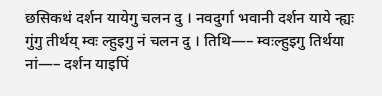छसिकथं दर्शन यायेगु चलन दु । नवदुर्गा भवानी दर्शन याये न्ह्यः गुंगु तीर्थय्‌ म्वः ल्हुइगु नं चलन दु । तिथि—– म्वःल्हुइगु तिर्थया नां—– दर्शन याइपिं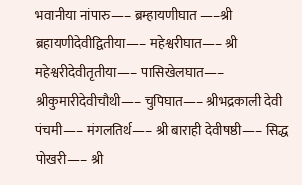भवानीया नांपारु—– ब्रम्हायणीघात —–श्री ब्रहायणीदेवीद्वितीया—– महेश्वरीघात—– श्री महेश्वरीदेवीतृतीया—– पासिखेलघात—– श्रीकुमारीदेवीचौथी—– चुपिघात—– श्रीभद्रकाली देवी पंचमी—– मंगलतिर्थ—– श्री बाराही देवीषष्ठी—– सिद्ध पोखरी—– श्री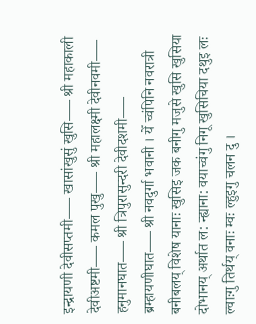इन्द्रायणी देवीसप्तमी—– खासांखुसुं खुसि—– श्री महाकाली देवीअष्टमी—– कमल पुखु—– श्री महालक्ष्मी देवीनवमी—– हनुमानघात—– श्री त्रिपुरासुन्दरी देवीदशमी—– ब्रम्हायणीघात—– श्री नवदुर्गा भवानी । येँ च्वंपिनि नवरात्री बनीबलय्‌ विशेष यानाः खुसिइ जक बनीगु मजुसे खुसि खुसिया दोभानय्‌ अर्थात ल: न्ह्याना: वयाच्वंगु निगू खुसिचिया दथुइ लः ल्वाःगु तिर्थय्‌ वनाः म्वः ल्हुइगु चलन दु ।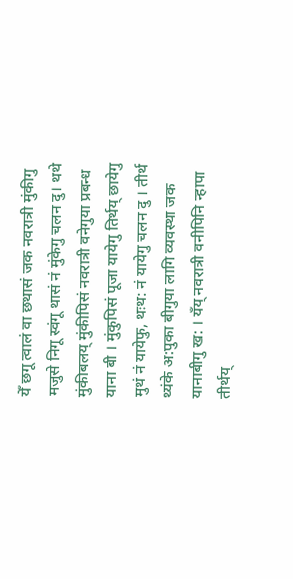येँ छगू त्वालं वा छथासं जक नवरात्री मुंकीगु मजुसे निगू स्वंगू थासं नं मुंकेगु चलन दु। थथे मुंकीबलय्‌ मुंकीपिसं नवरात्री वनेगुया प्रबन्ध याना बी । मुंकुपिसं पूजा यायेगु तिर्थय्‌ छायेगु मुथं नं यायेफु, थःथ: नं यायेगु चलन दु । तीर्थ थ्यंके अ:पुका बीगुया लागि व्यवस्था जक यानाबीगु ख: । यँय्‌ नवरात्री वनीपिनि न्हापा तीर्थय्‌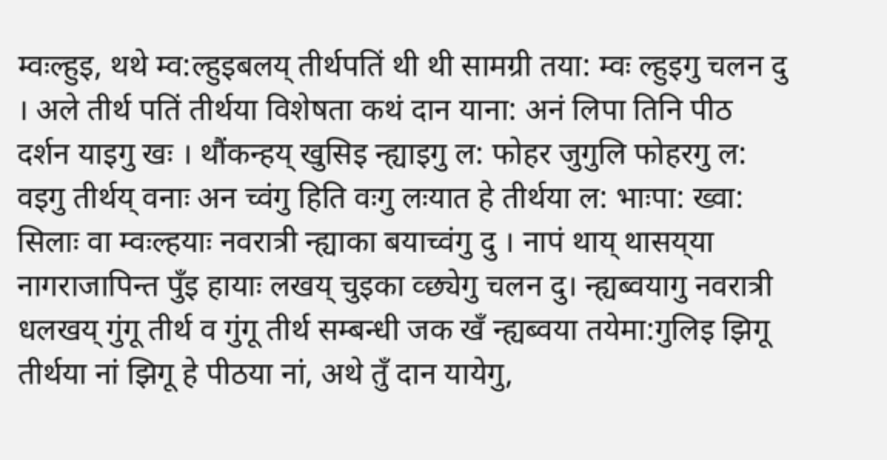म्वःल्हुइ, थथे म्व:ल्हुइबलय्‌ तीर्थपतिं थी थी सामग्री तया: म्वः ल्हुइगु चलन दु । अले तीर्थ पतिं तीर्थया विशेषता कथं दान याना: अनं लिपा तिनि पीठ दर्शन याइगु खः । थौंकन्हय्‌ खुसिइ न्ह्याइगु ल: फोहर जुगुलि फोहरगु ल: वइगु तीर्थय्‌ वनाः अन च्वंगु हिति वःगु लःयात हे तीर्थया ल: भाःपा: ख्वा: सिलाः वा म्वःल्हयाः नवरात्री न्ह्याका बयाच्वंगु दु । नापं थाय्‌ थासय्‌या नागराजापिन्त पुँइ हायाः लखय्‌ चुइका व्छ्येगु चलन दु। न्ह्यब्वयागु नवरात्री धलखय्‌ गुंगू तीर्थ व गुंगू तीर्थ सम्बन्धी जक खँ न्ह्यब्वया तयेमा:गुलिइ झिगू तीर्थया नां झिगू हे पीठया नां, अथे तुँ दान यायेगु,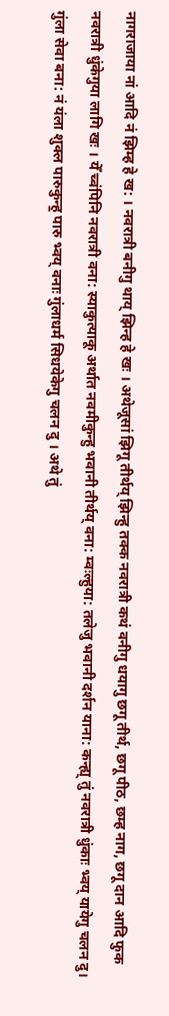नागराजाया नां आदि नं झिम्ह हे ख: । नवरात्री बनीगु थाय्‌ झिन्ह हे खः । अथेजूसां झिगू तीर्थय्‌ झिन्हु तक्क नवरात्री कथं वनीगु धयागु छगू तीर्थ, छगू पीठ, छम्ह नाग, छगू दान आदि फुक नवरात्री धुंकेगुया लागि खः । येँ च्वंपिनि नवरात्री वना: स्याकुत्याकू अर्थात नवमीकुन्हु भवानी तीर्थय्‌ वना: म्वःल्हुया: तलेजु भवानी दर्शन याना: कन्ह्य्‌ तुं नवरात्री धुंकाः भ्वय्‌ यायेगु चलन दु। गुंला सेवा बना: नं यंला शुक्ल पारुकुन्ह॒ पारु भ्वय्‌ वनाः गुंलाधर्म सिधयेकेगु चलन दु । अथे तुं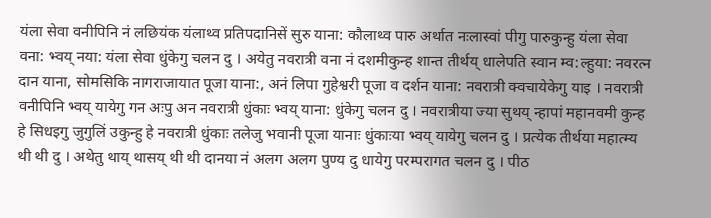यंला सेवा वनीपिनि नं लछियंक यंलाथ्व प्रतिपदानिसें सुरु याना: कौलाथ्व पारु अर्थात नःलास्वां पीगु पारुकुन्हु यंला सेवा वना: भ्वय्‌ नया: यंला सेवा धुंकेगु चलन दु । अयेतु नवरात्री वना नं दशमीकुन्ह शान्त तीर्थय्‌ धालेपति स्वान म्व:ल्हुया: नवरत्न दान याना, सोमसिकि नागराजायात पूजा याना:, अनं लिपा गुहेश्वरी पूजा व दर्शन याना: नवरात्री क्वचायेकेगु याइ । नवरात्री वनीपिनि भ्वय्‌ यायेगु गन अःपु अन नवरात्री धुंकाः भ्वय्‌ याना: धुंकेगु चलन दु । नवरात्रीया ज्या सुथय्‌ न्हापां महानवमी कुन्ह हे सिधइगु जुगुलिं उकुन्हु हे नवरात्री धुंकाः तलेजु भवानी पूजा यानाः धुंकाःया भ्वय्‌ यायेगु चलन दु । प्रत्येक तीर्थया महात्म्य थी थी दु । अथेतु थाय्‌ थासय्‌ थी थी दानया नं अलग अलग पुण्य दु धायेगु परम्परागत चलन दु । पीठ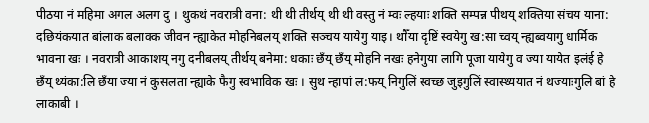पीठया नं महिमा अगल अलग दु । थुकथं नवरात्री वना: थी थी तीर्थय्‌ थी थी वस्तु नं म्वः ल्हयाः शक्ति सम्पन्न पीथय्‌ शक्तिया संचय याना: दछियंकयात बांलाक बलाक्क जीवन न्ह्याकेत मोहनिबलय्‌ शक्ति सञ्चय यायेगु याइ। थौँया दृष्टिं स्वयेगु ख:सा च्वय्‌ न्ह्यब्वयागु धार्मिक भावना खः । नवरात्री आकाशय्‌ नगु दनीबलय्‌ तीर्थय्‌ बनेमा: धकाः छँय्‌ छँय्‌ मोहनि नखः हनेगुया लागि पूजा यायेगु व ज्या यायेत इलंई हे छँय्‌ थ्यंका:लि छँया ज्या नं कुसलता न्ह्याके फैगु स्वभाविक खः । सुथ न्हापां ल:फय्‌ निगुलिं स्वच्छ जुइगुलिं स्वास्थ्ययात नं थज्याःगुलि बां हे लाकाबी ।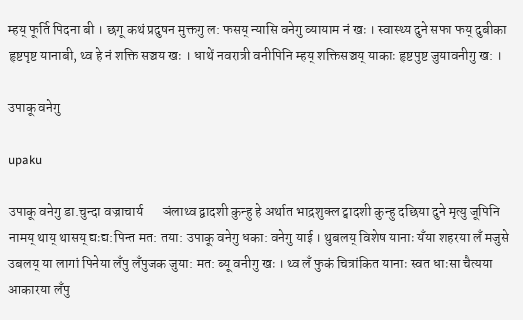म्हय्‌ फूर्ति पिदना बी । छगू कथं प्रदुषन मुक्तगु ल: फसय्‌ न्यासि वनेगु व्यायाम नं खः । स्वास्थ्य दुने सफा फय्‌ दुबीका हृष्टपृष्ट यानाबी, थ्व हे नं शक्ति सञ्चय खः । धाथें नवरात्री वनीपिनि म्हय्‌ शक्तिसञ्चय्‌ याकाः हृष्टपुष्ट जुयावनीगु ख: ।

उपाकू वनेगु

upaku

उपाकू वनेगु डा.चुन्दा वज्राचार्य       ञंलाथ्व द्वादशी कुन्हु हे अर्थात भाद्रशुक्ल ट्वादशी कुन्हु दछिया दुने मृत्यु जूपिनि नामय्‌ थाय्‌ थासय्‌ द्यःद्य:पिन्त मत: तया: उपाकू वनेगु धका: वनेगु याई । थुबलय्‌ विशेष यानाः यँया शहरया लँ मजुसे उबलय्‌ या लागां पिनेया लँपु लँपुजक जुया: मत: ब्यू वनीगु खः । थ्व लँ फुकं चित्रांकित यानाः स्वत धाःसा चैत्यया आकारया लँपु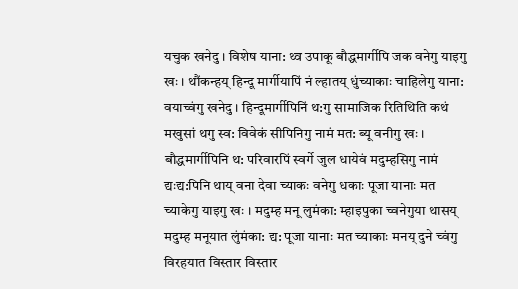यचुक खनेदु । विशेष याना: थ्व उपाकू बौद्धमार्गीपि जक वनेगु याइगु खः । थौंकन्हय्‌ हिन्दू मार्गीयापिं नं ल्हातय्‌ धुंच्याकाः चाहिलेगु याना: वयाच्वंगु खनेदु । हिन्दूमार्गीपिनिं थ:गु सामाजिक रितिथिति कथं मखुसां थगु स्व: विवेकं सीपिनिगु नामं मत: ब्यू वनीगु खः ।        बौद्धमार्गीपिनि थ: परिवारपिं स्वर्गे जुल धायेवं मदुम्हसिगु नामं द्यःद्य:पिनि थाय्‌ वना देवा च्याकः वनेगु धकाः पूजा यानाः मत च्याकेगु याइगु खः । मदुम्ह मनू लुमंका: म्हाइपुका च्वनेगुया थासय्‌ मदुम्ह मनूयात लुंमंका: द्य: पूजा यानाः मत च्याकाः मनय्‌ दुने च्वंगु विरहयात विस्तार विस्तार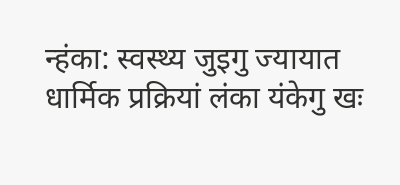न्हंका: स्वस्थ्य जुइगु ज्यायात धार्मिक प्रक्रियां लंका यंकेगु खः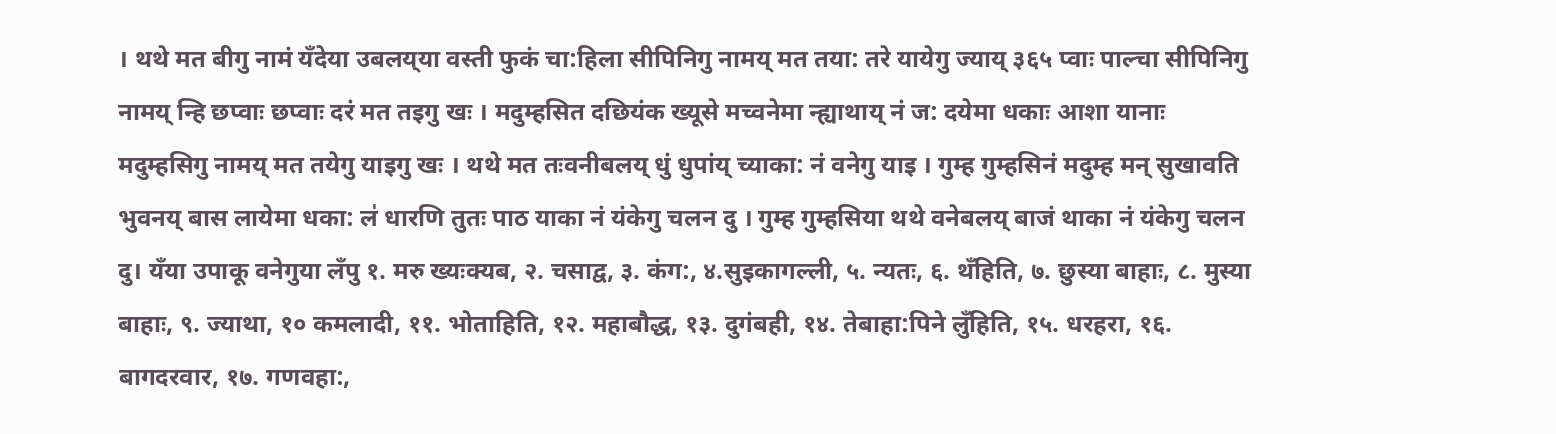। थथे मत बीगु नामं यँदेया उबलय्‌या वस्ती फुकं चा:हिला सीपिनिगु नामय्‌ मत तया: तरे यायेगु ज्याय्‌ ३६५ प्वाः पाल्चा सीपिनिगु नामय्‌ न्हि छप्वाः छप्वाः दरं मत तइगु खः । मदुम्हसित दछियंक ख्यूसे मच्वनेमा न्ह्याथाय्‌ नं ज: दयेमा धकाः आशा यानाः मदुम्हसिगु नामय्‌ मत तयेगु याइगु खः । थथे मत तःवनीबलय्‌ धुं धुपांय्‌ च्याका: नं वनेगु याइ । गुम्ह गुम्हसिनं मदुम्ह मन्‌ सुखावति भुवनय्‌ बास लायेमा धका: ल॑ धारणि तुतः पाठ याका नं यंकेगु चलन दु । गुम्ह गुम्हसिया थथे वनेबलय्‌ बाजं थाका नं यंकेगु चलन दु। यँया उपाकू वनेगुया लँपु १. मरु ख्यःक्यब, २. चसाद्व, ३. कंग:, ४.सुइकागल्ली, ५. न्यतः, ६. थँहिति, ७. छुस्या बाहाः, ८. मुस्या बाहाः, ९. ज्याथा, १० कमलादी, ११. भोताहिति, १२. महाबौद्ध, १३. दुगंबही, १४. तेबाहा:पिने लुँहिति, १५. धरहरा, १६. बागदरवार, १७. गणवहा:,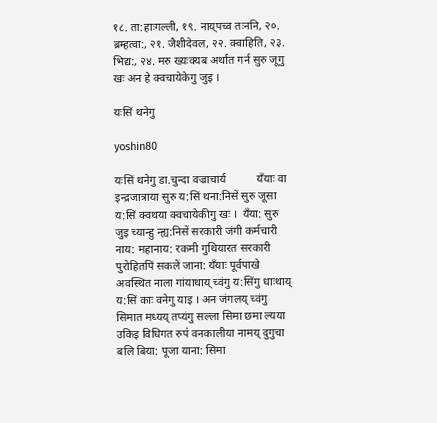१८. ता:हाःगल्ली, १९. नाय्‌पच्व तःननि, २०. ब्रम्हत्वा:, २१. जैशीदेवल, २२. क्वाहिति, २३. भिद्य:, २४. मरु ख्यःक्यब अर्थात गर्न सुरु जूगु खः अन हे क्वचायेकेगु जुइ ।

यःसिं थनेगु

yoshin80

यःसिं थनेगु डा.चुन्दा वज्राचार्य           यँयाः वा इन्द्रजात्राया सुरु य:सिं थना:निसें सुरु जूसा य:सिं क्वथया क्वचायेकीगु खः ।  यँया: सुरु जुइ च्यान्हु न्ह्य:निसें सरकारी जंगी कर्मचारी नाय: महानाय: रकमी गुथियारत सरकारी पुरोहितपिं सकलें जाना: यँयाः पूर्वपाखे अवस्थित नाला गांयाथाय्‌ च्वंगु य:सिंगु धाःथाय्‌ य:सिं काः वनेगु याइ । अन जंगलय्‌ च्वंगु सिमात मध्यय्‌ तप्यंगु सल्ला सिमा छमा ल्यया उकिइ विधिगत रुप॑ वनकालीया नामय्‌ दुगुचा बलि बिया: पूजा याना: सिमा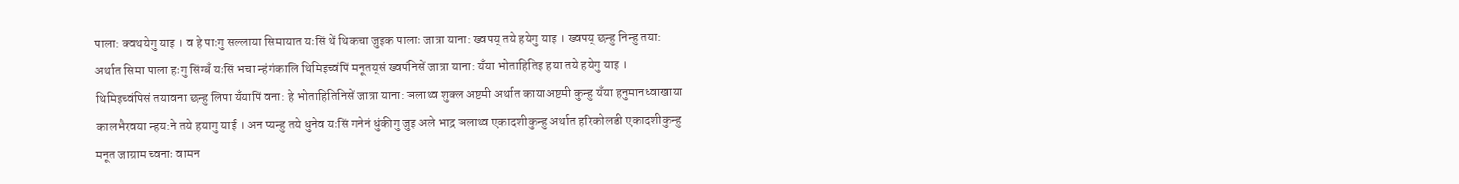पाला: क्वथयेगु याइ । व हे पाःगु सल्लाया सिमायात यःसिं थें थिकचा जुइक पालाः जात्रा याना: ख्वपय्‌ तये हयेगु याइ । ख्वपय्‌ छन्हु निन्हु तया: अर्थात सिमा पाला हःगु सिंग्बँ यःसिं भचा न्हंगंकालि थिमिइच्वंपिं मनूतय्‌सं ख्वपंनिसें जात्रा याना: यँया भोताहितिइ हया तये हयेगु याइ । थिमिइच्वंपिसं तयावना छन्हु लिपा यँयापिं वना: हे भोताहितिनिसें जात्रा याना: ञलाथ्व शुक्ल अष्टमी अर्थात कायाअष्टमी कुन्हु यँया हनुमानध्वाखाया कालभैरवया न्हय:ने तये हयागु याई । अन प्यन्हु तये धुनेव यःसिं गनेनं धुंकीगु जुइ अले भाद्र ञलाथ्व एकादशीकुन्हु अर्थात हरिकोलडी एकादशीकुन्हु मनूत जाग्राम च्वनाः वामन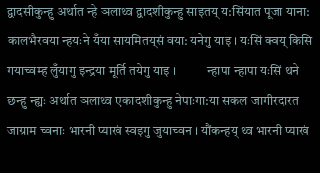द्वादसीकुन्हु अर्थात न्हे ञलाथ्व द्वादशीकुन्हु साइतय्‌ य:सिंयात पूजा याना: कालभैरवया न्हयःने यँया सायमितय्‌सं वया: यनेगु याइ । यःसिं क्वय्‌ किसि गयाच्वम्ह लुँयागु इन्द्रया मूर्ति तयेगु याइ ।          न्हापा न्हापा यःसिं थने छन्हु न्ह्यः अर्थात ञलाथ्व एकादशीकुन्हु नेपाःगा:या सकल जागीरदारत जाग्राम च्वनाः भारनी प्याखं स्वइगु जुयाच्वन । यौंकन्हय्‌ थ्व भारनी प्याखं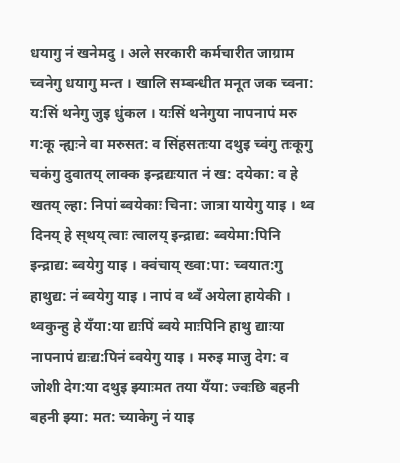धयागु नं खनेमदु । अले सरकारी कर्मचारीत जाग्राम च्वनेगु धयागु मन्त । खालि सम्बन्धीत मनूत जक च्वना: य:सिं थनेगु जुइ धुंकल । यःसिं थनेगुया नापनापं मरु ग:कू न्ह्यःने वा मरुसत: व सिंहसतःया दथुइ च्वंगु तःकूगु चकंगु दुवातय्‌ लाक्क इन्द्रद्यःयात नं ख: दयेका: व हे खतय्‌ ल्हा: निपां ब्वयेकाः चिना: जात्रा यायेगु याइ । थ्व दिनय्‌ हे स्‌थय्‌ त्वाः त्वालय्‌ इन्द्राद्य: ब्वयेमा:पिनि इन्द्राद्य: ब्वयेगु याइ । क्वंचाय्‌ ख्वा:पा: च्वयात:गु हाथुद्य: नं ब्वयेगु याइ । नापं व थ्वँ अयेला हायेकी । थ्वकुन्हु हे यँया:या द्यःपिं ब्वये माःपिनि हाथु द्याःया नापनापं द्यःद्य:पिनं ब्वयेगु याइ । मरुइ माजु देग: व जोशी देग:या दथुइ झ्याःमत तया यँया: ज्वःछि बहनी बहनी झ्या: मत: च्याकेगु नं याइ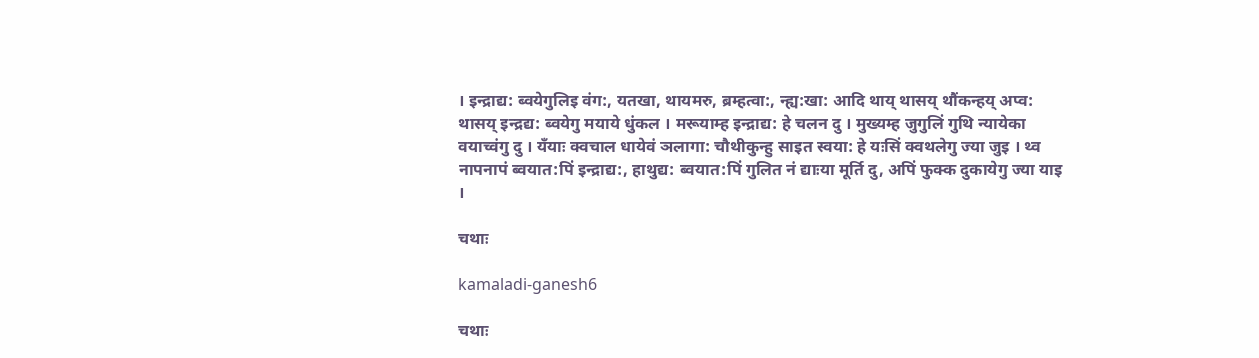। इन्द्राद्य: ब्वयेगुलिइ वंग:, यतखा, थायमरु, ब्रम्हत्वा:, न्ह्य:खा: आदि थाय्‌ थासय्‌ थौंकन्हय्‌ अप्व: थासय्‌ इन्द्रद्य: ब्वयेगु मयाये धुंकल । मरूयाम्ह इन्द्राद्य: हे चलन दु । मुख्यम्ह जुगुलिं गुथि न्यायेका वयाच्वंगु दु । यँयाः क्वचाल धायेवं ञलागा: चौथीकुन्हु साइत स्वया: हे यःसिं क्वथलेगु ज्या जुइ । थ्व नापनापं ब्वयात:पिं इन्द्राद्य:, हाथुद्य: ब्वयात:पिं गुलित नं द्याःया मूर्ति दु, अपिं फुक्क दुकायेगु ज्या याइ ।

चथाः

kamaladi-ganesh6

चथाः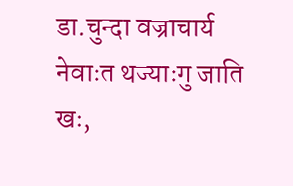डा.चुन्दा वज्राचार्य           नेवाःत थज्याःगु जाति खः,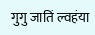गुगु जातिं ल्वहंया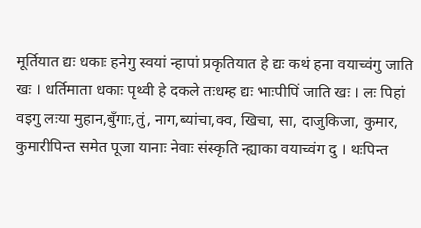मूर्तियात द्यः धकाः हनेगु स्वयां न्हापां प्रकृतियात हे द्यः कथं हना वयाच्वंगु जाति खः । धर्तिमाता धकाः पृथ्वी हे दकले तःधम्ह द्यः भाःपीपिं जाति खः । लः पिहां वइगु लःया मुहान,बुँगाः,तुं, नाग,ब्यांचा,क्व, खिचा, सा, दाजुकिजा, कुमार, कुमारीपिन्त समेत पूजा यानाः नेवाः संस्कृति न्ह्याका वयाच्वंग दु । थःपिन्त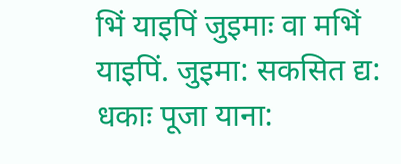भिं याइपिं जुइमाः वा मभिं याइपिं. जुइमा: सकसित द्य: धकाः पूजा याना: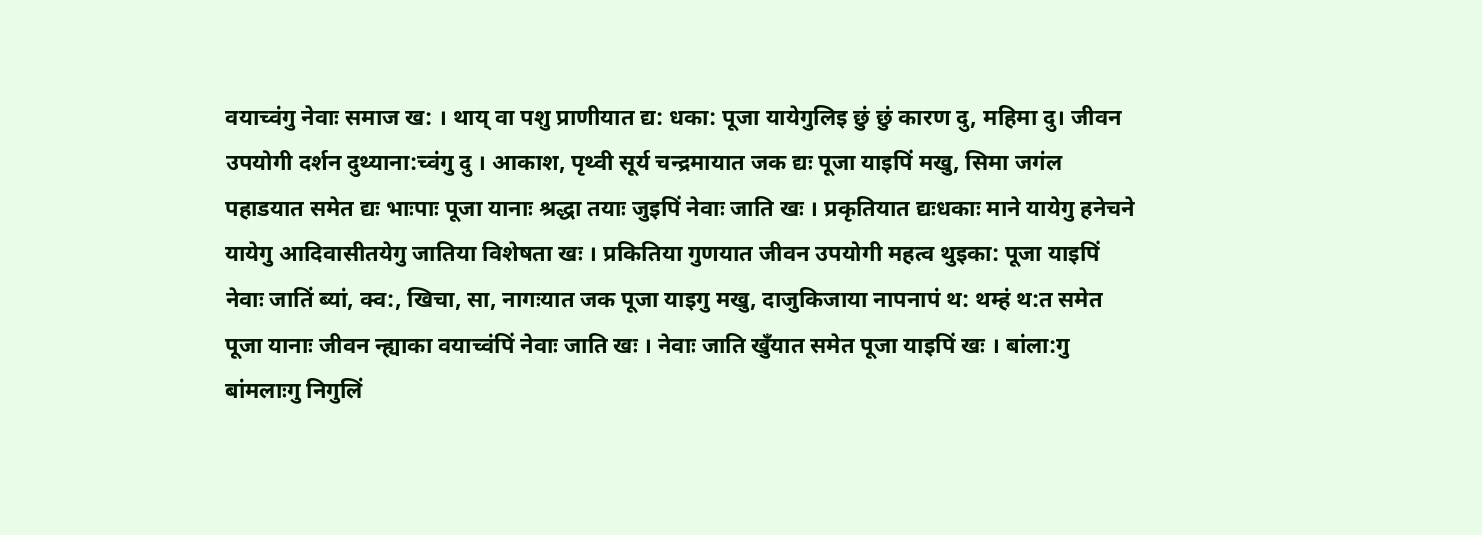वयाच्वंगु नेवाः समाज ख: । थाय्‌ वा पशु प्राणीयात द्य: धका: पूजा यायेगुलिइ छुं छुं कारण दु, महिमा दु। जीवन उपयोगी दर्शन दुथ्याना:च्वंगु दु । आकाश, पृथ्वी सूर्य चन्द्रमायात जक द्यः पूजा याइपिं मखु, सिमा जगंल पहाडयात समेत द्यः भाःपाः पूजा यानाः श्रद्धा तयाः जुइपिं नेवाः जाति खः । प्रकृतियात द्यःधकाः माने यायेगु हनेचने यायेगु आदिवासीतयेगु जातिया विशेषता खः । प्रकितिया गुणयात जीवन उपयोगी महत्व थुइका: पूजा याइपिं नेवाः जातिं ब्यां, क्व:, खिचा, सा, नागःयात जक पूजा याइगु मखु, दाजुकिजाया नापनापं थ: थम्हं थ:त समेत पूजा यानाः जीवन न्ह्याका वयाच्वंपिं नेवाः जाति खः । नेवाः जाति खुँयात समेत पूजा याइपिं खः । बांला:गु बांमलाःगु निगुलिं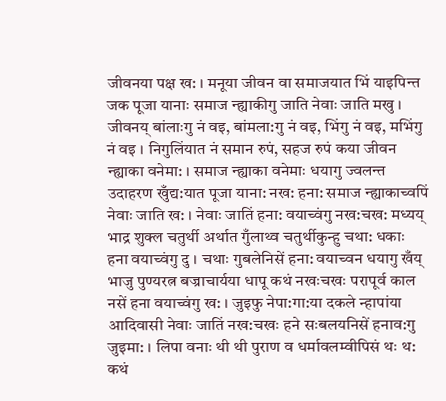जीवनया पक्ष ख: । मनूया जीवन वा समाजयात भिं याइपिन्त जक पूजा यानाः समाज न्ह्याकीगु जाति नेवाः जाति मखु । जीवनय्‌ बांलाःगु नं वइ, बांमला:गु नं वइ, भिंगु नं वइ, मभिंगु नं वइ । निगुलिंयात नं समान रुपं, सहज रुपं कया जीवन न्ह्याका वनेमा: । समाज न्ह्याका वनेमाः धयागु ज्वलन्त उदाहरण खुँद्य:यात पूजा याना: नख: हना: समाज न्ह्याकाच्वपिं नेवाः जाति ख: । नेवाः जातिं हना: वयाच्वंगु नख:चख: मध्यय्‌ भाद्र शुक्ल चतुर्थी अर्थात गुँलाथ्व चतुर्थीकुन्हु चथा: धकाः हना वयाच्वंगु दु । चथाः गुबलेनिसें हना: वयाच्वन धयागु खँय्‌ भाजु पुण्यरत्न बज्राचार्यया धापू कथं नखःचखः परापूर्व काल नसें हना वयाच्वंगु ख: । जुइफु नेपा:गा:या दकले न्हापांया आदिवासी नेवाः जातिं नख:चखः हने सःबलयनिसें हनाव:गु जुइमा: । लिपा वनाः थी थी पुराण व धर्मावलम्वीपिसं थः थ: कथं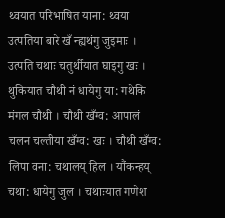थ्वयात परिभाषित याना: थ्वया उत्पतिया बारे खँ न्ह्यथंगु जुइमाः । उत्पति चथाः चतुर्थीयात घाइगु खः । थुकियात चौथी नं धायेगु या: गथेकि मंगल चौथी । चौथी खँग्व: आपालं चलन चल्तीया खँग्व: खः । चौथी खँग्व: लिपा वना: चथालय्‌ हिल । यौंकन्हय्‌ चथा: धायेगु जुल । चथाःयात गणेश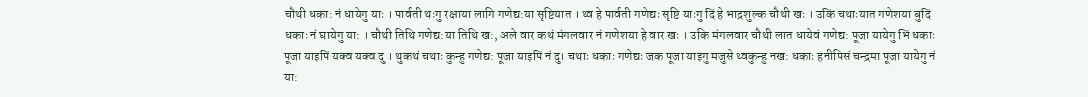चौथी धका: नं धायेगु याः । पार्वती थःगु रक्षाया लागि गणेद्य:या सृष्टियात । थ्व हे पार्वती गणेद्यः सृष्टि याःगु दिं हे भाद्रशुल्क चौथी खः । उकिं चथाःयात गणेशया बुदिं धकाः नं घायेगु या: । चौथी तिथि गणेद्य:या तिथि ख:, अले वार कथं मंगलवार नं गणेशया हे वार खः । उकि मंगलवार चौथी लात धायेवं गणेद्य: पूजा यायेगु भिं धकाः पूजा याइपिं यक्व यक्व दु । थुकथं चथाः कुन्हु गणेद्य: पूजा याइपिं नं दु। चथाः धकाः गणेद्यः जक पूजा याइगु मजुसे थ्वकुन्हु नख: धकाः हनीपिसं चन्द्रमा पूजा यायेगु नं या: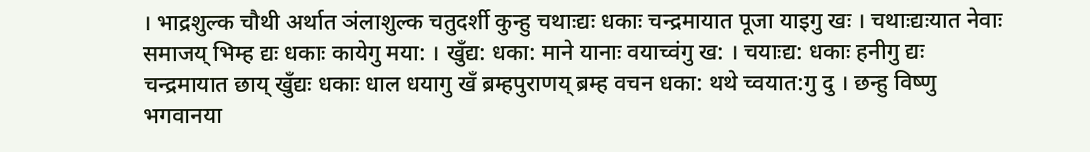। भाद्रशुल्क चौथी अर्थात ञंलाशुल्क चतुदर्शी कुन्हु चथाःद्यः धकाः चन्द्रमायात पूजा याइगु खः । चथाःद्यःयात नेवाः समाजय्‌ भिम्ह द्यः धकाः कायेगु मया: । खुँद्य: धका: माने यानाः वयाच्वंगु ख: । चयाःद्य: धकाः हनीगु द्यः चन्द्रमायात छाय्‌ खुँद्यः धकाः धाल धयागु खँ ब्रम्हपुराणय्‌ ब्रम्ह वचन धका: थथे च्वयात:गु दु । छन्हु विष्णु भगवानया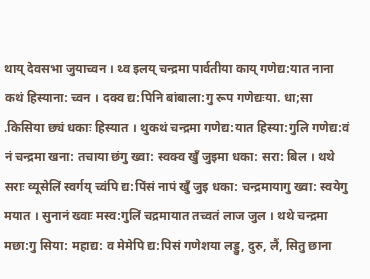थाय्‌ देवसभा जुयाच्वन । थ्व इलय्‌ चन्द्रमा पार्वतीया काय्‌ गणेद्य:यात नाना कथं हिस्याना: च्वन । दक्व द्य:पिनि बांबाला:गु रूप गणेद्यःया. धा;सा .किसिया छ्यं धकाः हिस्यात । थुकथं चन्द्रमा गणेद्य:यात हिस्या:गुलि गणेद्य:वं नं चन्द्रमा खना: तचाया छंगु ख्वा: स्वक्व खुँ जुइमा धका: सरा: बिल । थथे सराः व्यूसेलिं स्वर्गय्‌ च्वंपि द्य:पिंसं नापं खुँ जुइ धका: चन्द्रमायागु ख्वा: स्वयेगु मयात । सुनानं ख्वाः मस्व:गुलिं चद्रमायात तच्वतं लाज जुल । थथे चन्द्रमा मछा:गु सिया: महाद्य: व मेमेपि द्य:पिसं गणेशया लड्डु, दुरु, लैं, सितु छाना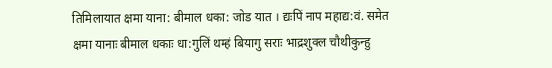तिमिलायात क्षमा याना: बीमाल धका: जोड यात । द्यःपिं नाप महाद्य:वं. समेत क्षमा यानाः बीमाल धकाः धा:गुलिं थम्हं बियागु सराः भाद्रशुक्ल चौथीकुन्हु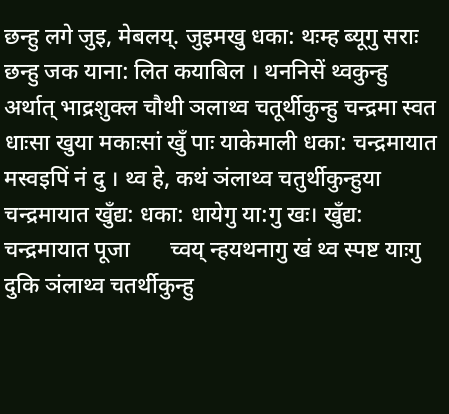छन्हु लगे जुइ, मेबलय्‌. जुइमखु धका: थःम्ह ब्यूगु सराः छन्हु जक याना: लित कयाबिल । थननिसें थ्वकुन्हु अर्थात्‌ भाद्रशुक्ल चौथी ञलाथ्व चतूर्थीकुन्हु चन्द्रमा स्वत धाःसा खुया मकाःसां खुँ पाः याकेमाली धका: चन्द्रमायात मस्वइपिं नं दु । थ्व हे, कथं ञंलाथ्व चतुर्थीकुन्हुया चन्द्रमायात खुँद्य: धका: धायेगु या:गु खः। खुँद्य: चन्द्रमायात पूजा       च्वय्‌ न्हयथनागु खं थ्व स्पष्ट याःगु दुकि ञंलाथ्व चतर्थीकुन्हु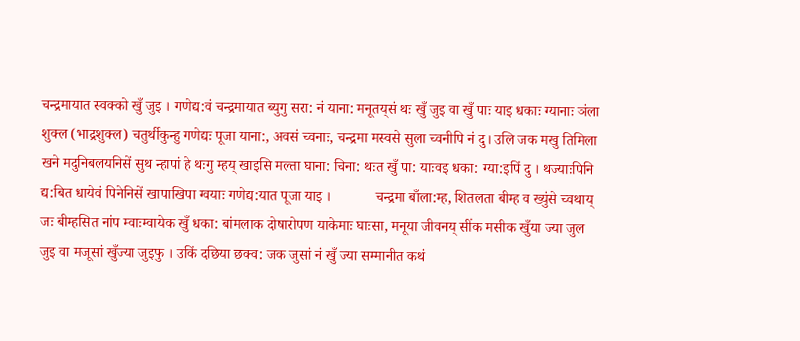चन्द्रमायात स्वक्को खुँ जुइ । गणेद्य:वं चन्द्रमायात ब्युगु सरा: नं याना: मनूतय्‌सं थः खुँ जुइ वा खुँ पाः याइ धकाः ग्यानाः ञंला शुक्ल (भाद्रशुक्ल) चतुर्थीकुन्हु गणेद्यः पूजा याना:, अवसं च्वनाः, चन्द्रमा मस्वसे सुला च्वनीपि नं दु। उलि जक मखु तिमिला खने मदुनिबलयनिसें सुथ न्हापां हे थःगु म्हय्‌ खाइसि मल्ता घाना: चिना: थःत खुँ पा: याःवइ धका: ग्या:इपिं दु । थज्याःपिनि द्य:बित धायेवं पिनेनिसें खापाखिपा ग्वयाः गणेद्य:यात पूजा याइ ।            चन्द्रमा बाँला:म्ह, शितलता बीम्ह व ख्युंसे च्वथाय्‌ जः बीम्हसित नांप म्वाःम्वायेक खुँ धका: बांमलाक दोषारोपण याकेमाः घाःसा, मनूया जीवनय्‌ सींक मसीक खुँया ज्या जुल जुइ वा मजूसां खुँज्या जुइफु । उकिं दछिया छक्व: जक जुसां नं खुँ ज्या सम्मानीत कथं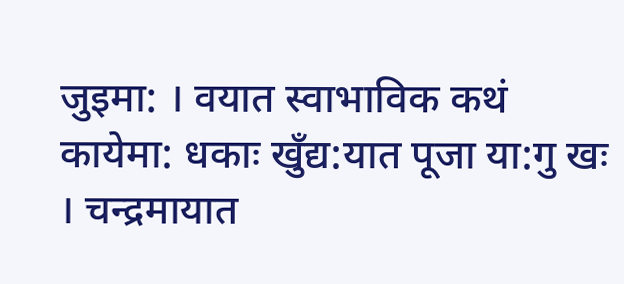जुइमा: । वयात स्वाभाविक कथं कायेमा: धकाः खुँद्य:यात पूजा या:गु खः । चन्द्रमायात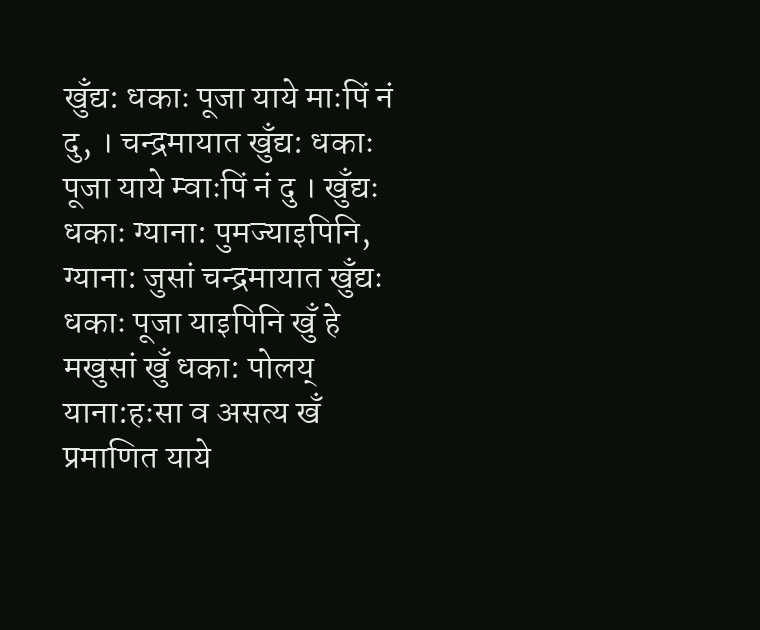खुँद्य: धकाः पूजा याये माःपिं नं दु, । चन्द्रमायात खुँद्य: धकाः पूजा याये म्वाःपिं नं दु । खुँद्यः धकाः ग्याना: पुमज्याइपिनि, ग्याना: जुसां चन्द्रमायात खुँद्यः धकाः पूजा याइपिनि खुँ हे मखुसां खुँ धका: पोलय्‌ याना:हःसा व असत्य खँ प्रमाणित याये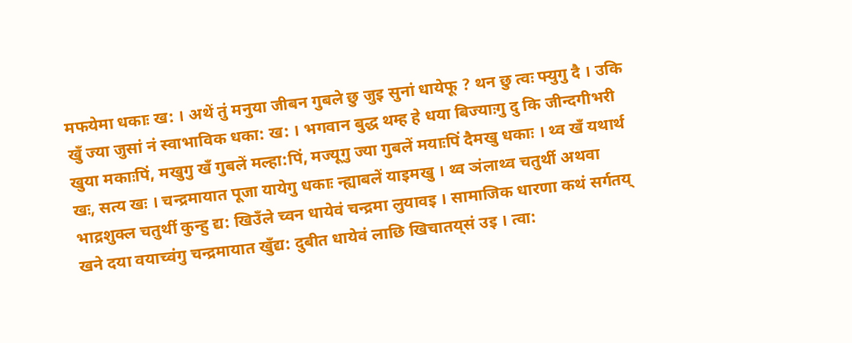मफयेमा धकाः ख: । अथें तुं मनुया जीबन गुबले छु जुइ सुनां धायेफू ? थन छु त्वः फ्युगु दै । उकि खुँ ज्या जुसां नं स्वाभाविक धका: ख: । भगवान बुद्ध थम्ह हे धया बिज्याःगु दु कि जीन्दगीभरी खुया मकाःपिं, मखुगु खँ गुबलें मल्हा:पिं, मज्यूगु ज्या गुबलें मयाःपिं दैमखु धकाः । थ्व खँ यथार्थ खः, सत्य खः । चन्द्रमायात पूजा यायेगु धकाः न्ह्याबलें याइमखु । थ्व ञंलाथ्व चतुर्थी अथवा भाद्रशुक्ल चतुर्थी कुन्हु द्य: खिउँले च्वन धायेवं चन्द्रमा लुयावइ । सामाजिक धारणा कथं सर्गतय्‌ खने दया वयाच्वंगु चन्द्रमायात खुँद्य: दुबीत धायेवं लाछि खिचातय्‌सं उइ । त्वा: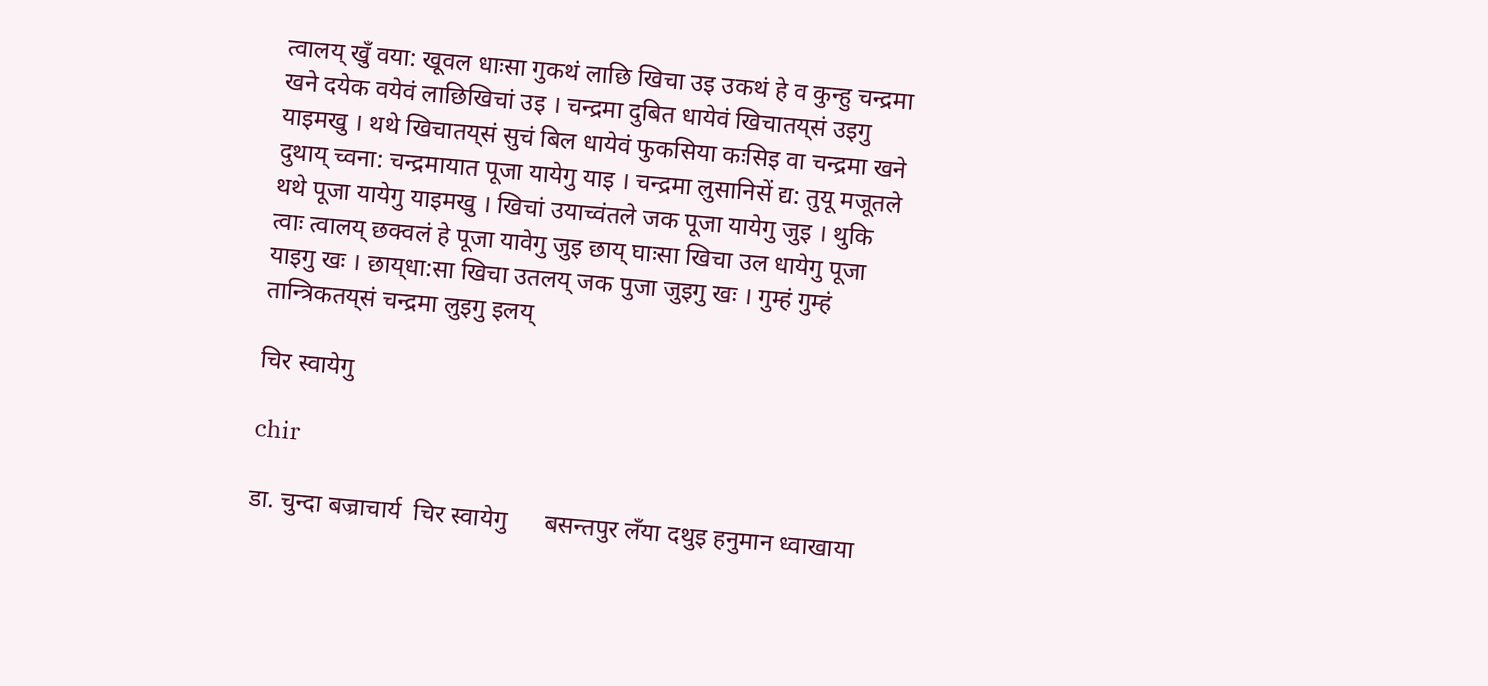त्वालय्‌ खुँ वया: खूवल धाःसा गुकथं लाछि खिचा उइ उकथं हे व कुन्हु चन्द्रमा खने दयेक वयेवं लाछिखिचां उइ । चन्द्रमा दुबित धायेवं खिचातय्‌सं उइगु याइमखु । थथे खिचातय्‌सं सुचं बिल धायेवं फुकसिया कःसिइ वा चन्द्रमा खने दुथाय्‌ च्वना: चन्द्रमायात पूजा यायेगु याइ । चन्द्रमा लुसानिसें द्य: तुयू मजूतले थथे पूजा यायेगु याइमखु । खिचां उयाच्वंतले जक पूजा यायेगु जुइ । थुकि त्वाः त्वालय्‌ छक्वलं हे पूजा यावेगु जुइ छाय्‌ घाःसा खिचा उल धायेगु पूजा याइगु खः । छाय्‌धा:सा खिचा उतलय्‌ जक पुजा जुइगु खः । गुम्हं गुम्हं तान्त्रिकतय्‌सं चन्द्रमा लुइगु इलय्‌

चिर स्वायेगु

chir

डा. चुन्दा बज्राचार्य  चिर स्वायेगु      बसन्तपुर लँया दथुइ हनुमान ध्वाखाया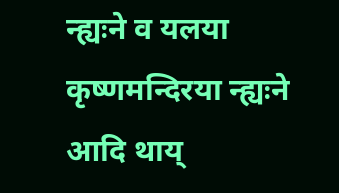न्ह्यःने व यलया कृष्णमन्दिरया न्ह्यःने आदि थाय्‌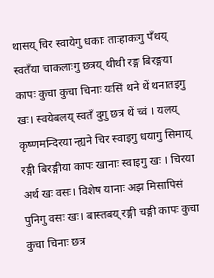थासय्‌ चिर स्वायेगु धकाः ताःहाकःगु पँथय्‌ स्वतँया चाकलाःगु छत्रय्‌ थीथी रङ्ग बिरङ्गया कापः कुचा कुचा चिनाः यःसिं थने थें थनातइगु खः। स्वयेबलय्‌ स्वतँ दुगु छत्र थें च्वं । यलय्‌ कृष्णमन्दिरया न्ह्यने चिर स्वाइगु धयागु सिमाय्‌ रङ्गी बिरङ्गीया कापः खानाः स्वाइगु खः । चिरया अर्थ खः वसः। विशेष यानाः अझ मिसापिसं पुनिगु वसः खः। बास्तबय्‌ रङ्गी चङ्गी कापः कुचा कुचा चिनाः छत्र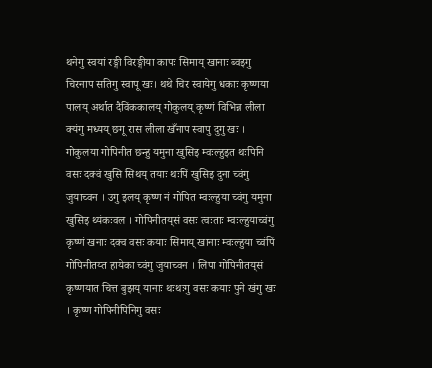थनेगु स्वयां रङ्गी विरङ्गीया कापः सिमाय्‌ खानाः ब्वइगु चिरनाप सतिगु स्वापू खः। थथे चिर स्वायेगु धकाः कृष्णया पालय् अर्थात दैविंककालय्‌ गोकुलय्‌ कृष्णं विभिन्न लीला क्यंगु मध्यय्‌ छगू रास लीला खँनाप स्वापु दुगु खः ।         गोकुलया गोपिनीत छन्हु यमुना खुसिइ म्वःल्हुइत थःपिनि वसः दक्वं खुसि सिथय्‌ तयाः थःपिं खुसिइ दुना च्वंगु जुयाच्वन । उगु इलय्‌ कृष्ण नं गोपित म्वःल्हुया च्वंगु यमुना खुसिइ थ्यंकःवल । गोपिनीतय्‌सं वसः त्वःताः म्वःल्हुयाच्वंगु कृष्णं खनाः दक्व वसः कयाः सिमाय्‌ खानाः म्वःल्हुया च्वंपिं गोपिनीतय्त हायेका च्वंगु जुयाच्वन । लिपा गोपिनीतय्‌सं कृष्णयात चित्त बुझय्‌ यानाः थःथःगु वसः कयाः पुने खंगु खः । कृष्ण गोपिनीपिनिगु वसः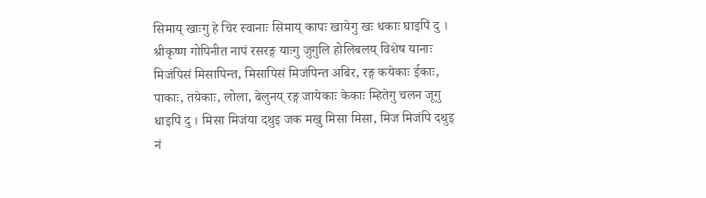सिमाय्‌ खाःगु हे चिर स्वानाः सिमाय्‌ कापः खायेगु खः धकाः घाइपिं दु । श्रीकृष्ण गोपिनीत नापं रसरङ्ग याःगु जुगुलि होलिबलय्‌ विशेष यानाः मिजंपिसं मिसापिन्त, मिसापिसं मिजंपिन्त अबिर, रङ्ग कयेकाः ईकाः, पाकाः, तयेकाः, लोला, बेलुनय्‌ रङ्ग जायेकाः केकाः म्हितेगु चलन जूगु धाइपिं दु । मिसा मिजंया दथुइ जक मखु मिसा मिसा, मिज मिजंपि दथुइ नं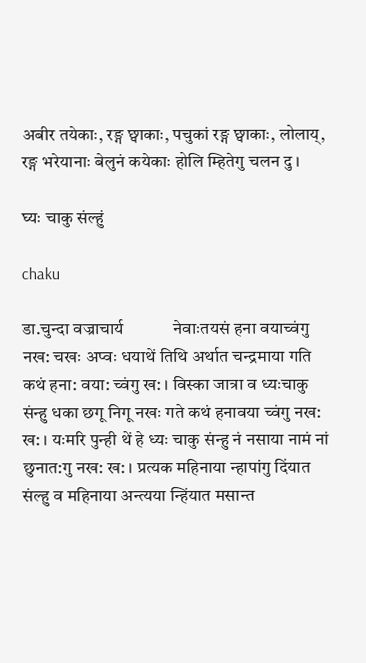अबीर तयेकाः, रङ्ग छ्वाकाः, पचुकां रङ्ग छ्वाकाः, लोलाय्‌, रङ्ग भरेयानाः बेलुनं कयेकाः होलि म्हितेगु चलन दु ।

घ्यः चाकु संल्हुं

chaku

डा.चुन्दा वज्राचार्य            नेवाःतयसं हना वयाच्वंगु नख: चखः अप्वः धयाथें तिथि अर्थात चन्द्रमाया गति कथं हना: वया: च्वंगु ख: । विस्का जात्रा व ध्यःचाकु संन्हु धका छगू निगू नखः गते कथं हनावया च्वंगु नख: ख: । यःमरि पुन्ही थें हे ध्यः चाकु संन्हु नं नसाया नामं नां छुनात:गु नख: ख: । प्रत्यक महिनाया न्हापांगु दिंयात संल्हु व महिनाया अन्त्यया न्हिंयात मसान्त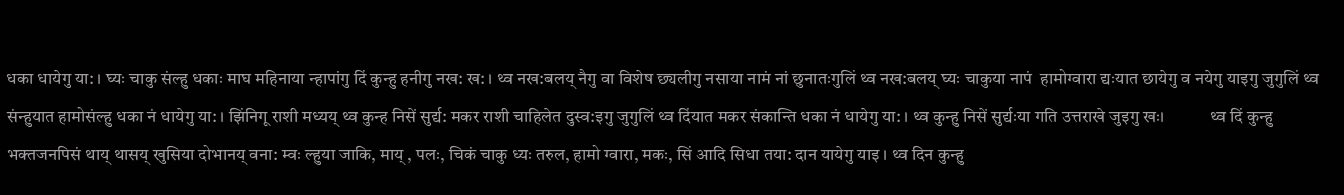धका धायेगु या: । घ्यः चाकु संल्हु धकाः माघ महिनाया न्हापांगु दिं कुन्हु हनीगु नख: ख: । थ्व नख:बलय् नैगु वा विशेष छ्यलीगु नसाया नामं नां छुनातःगुलिं थ्व नख:बलय्‌ घ्यः चाकुया नापं  हामोग्वारा द्यःयात छायेगु व नयेगु याइगु जुगुलिं थ्व संन्हुयात हामोसंल्हु धका नं धायेगु या: । झिंनिगू राशी मध्यय् थ्व कुन्ह निसें सुर्द्य: मकर राशी चाहिलेत दुस्व:इगु जुगुलिं थ्व दिंयात मकर संकान्ति धका नं धायेगु या: । थ्व कुन्हु निसें सुर्द्यःया गति उत्तराखे जुइगु खः।           थ्व दिं कुन्हु भक्तजनपिसं थाय्‌ थासय्‌ खुसिया दोभानय्‌ वना: म्वः ल्हुया जाकि, माय्‌ , पलः, चिकं चाकु ध्यः तरुल, हामो ग्वारा, मकः, सिं आदि सिधा तया: दान यायेगु याइ । थ्व दिन कुन्हु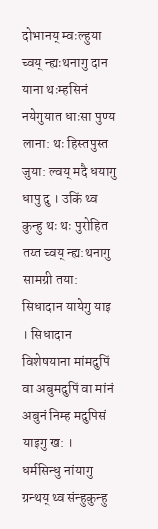दोभानय्‌ म्वःल्हुया च्वय्‌ न्ह्यःथनागु दान याना थःम्हसिनं नयेगुयात धाःसा पुण्य लाना: थः हिस्तपुस्त जुया: ल्वय् मदै धयागु धापु दु । उकिं थ्व कुन्हु थः थः पुरोहित तय्त च्वय्‌ न्ह्य:थनागु सामग्री तया: सिधादान यायेगु याइ । सिधादान विशेषयाना मांमदुपिं वा अबुमदुपिं वा मांनं अबुनं निम्ह मदुपिसं याइगु ख: ।           धर्मसिन्धु नांयागु ग्रन्थय्‌ थ्व संन्हुकुन्हु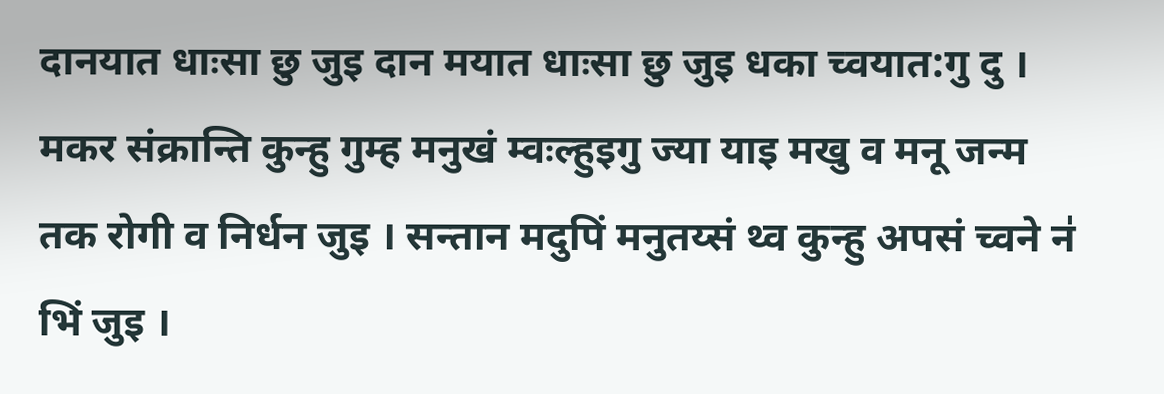दानयात धाःसा छु जुइ दान मयात धाःसा छु जुइ धका च्वयात:गु दु । मकर संक्रान्ति कुन्हु गुम्ह मनुखं म्वःल्हुइगु ज्या याइ मखु व मनू जन्म तक रोगी व निर्धन जुइ । सन्तान मदुपिं मनुतय्सं थ्व कुन्हु अपसं च्वने न॑ भिं जुइ ।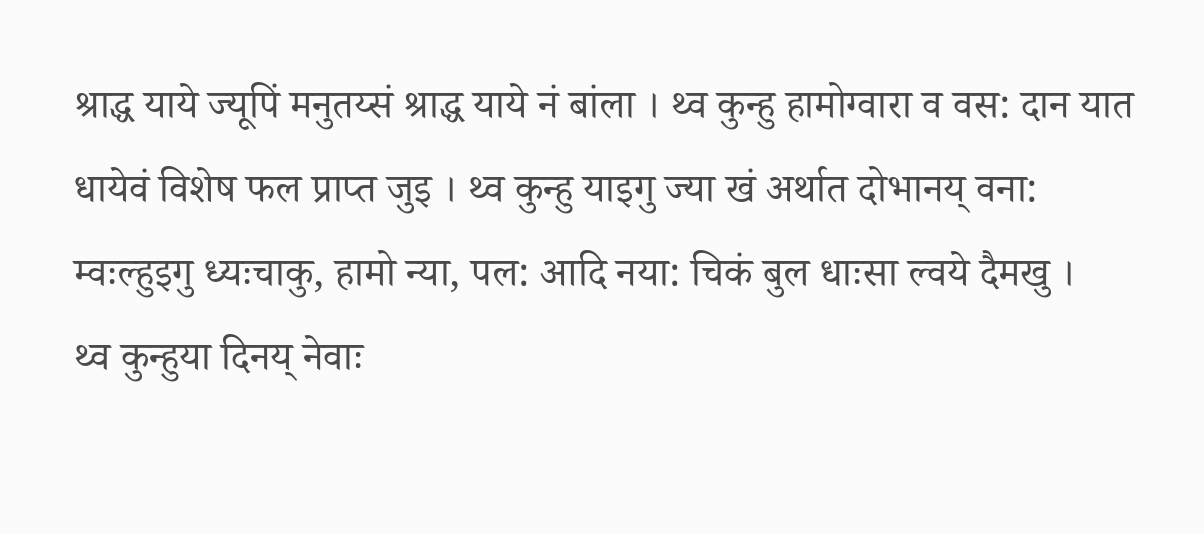श्राद्ध याये ज्यूपिं मनुतय्सं श्राद्ध याये नं बांला । थ्व कुन्हु हामोग्वारा व वस: दान यात धायेवं विशेष फल प्राप्त जुइ । थ्व कुन्हु याइगु ज्या खं अर्थात दोभानय्‌ वना: म्वःल्हुइगु ध्यःचाकु, हामो न्या, पल: आदि नया: चिकं बुल धाःसा ल्वये दैमखु ।           थ्व कुन्हुया दिनय्‌ नेवाः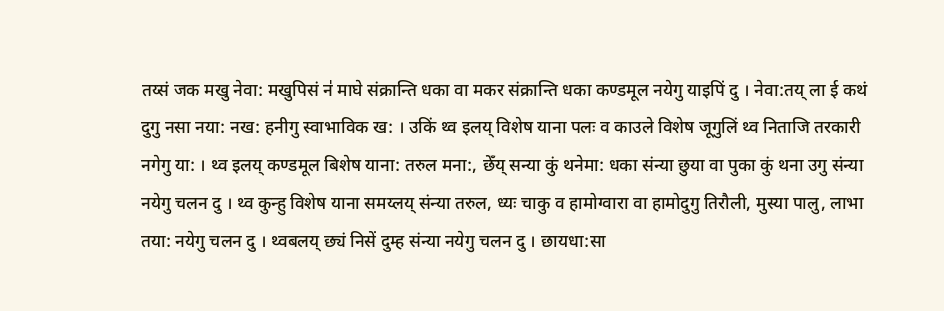तय्सं जक मखु नेवा: मखुपिसं न॑ माघे संक्रान्ति धका वा मकर संक्रान्ति धका कण्डमूल नयेगु याइपिं दु । नेवा:तय्‌ ला ई कथं दुगु नसा नया: नख: हनीगु स्वाभाविक ख: । उकिं थ्व इलय्‌ विशेष याना पलः व काउले विशेष जूगुलिं थ्व निताजि तरकारी नगेगु या: । थ्व इलय् कण्डमूल बिशेष याना: तरुल मना:, छेँय्‌ सन्या कुं थनेमा: धका संन्या छुया वा पुका कुं थना उगु संन्या नयेगु चलन दु । थ्व कुन्हु विशेष याना समय्लय् संन्या तरुल, ध्यः चाकु व हामोग्वारा वा हामोदुगु तिरौली, मुस्या पालु, लाभा तया: नयेगु चलन दु । थ्वबलय् छ्यं निसें दुम्ह संन्या नयेगु चलन दु । छायधा:सा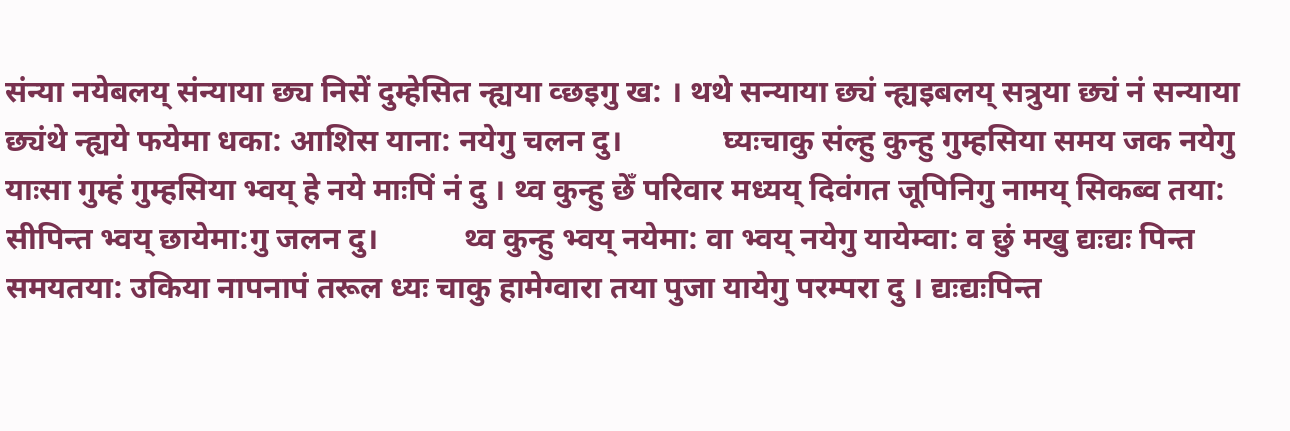संन्या नयेबलय् संन्याया छ्य निसें दुम्हेसित न्ह्यया व्छइगु ख: । थथे सन्याया छ्यं न्ह्यइबलय्‌ सत्रुया छ्यं नं सन्याया छ्यंथे न्ह्यये फयेमा धका: आशिस याना: नयेगु चलन दु।             घ्यःचाकु संल्हु कुन्हु गुम्हसिया समय जक नयेगु याःसा गुम्हं गुम्हसिया भ्वय्‌ हे नये माःपिं नं दु । थ्व कुन्हु छेँ परिवार मध्यय् दिवंगत जूपिनिगु नामय्‌ सिकब्व तया: सीपिन्त भ्वय्‌ छायेमा:गु जलन दु।           थ्व कुन्हु भ्वय्‌ नयेमा: वा भ्वय्‌ नयेगु यायेम्वा: व छुं मखु द्यःद्यः पिन्त समयतया: उकिया नापनापं तरूल ध्यः चाकु हामेग्वारा तया पुजा यायेगु परम्परा दु । द्यःद्यःपिन्त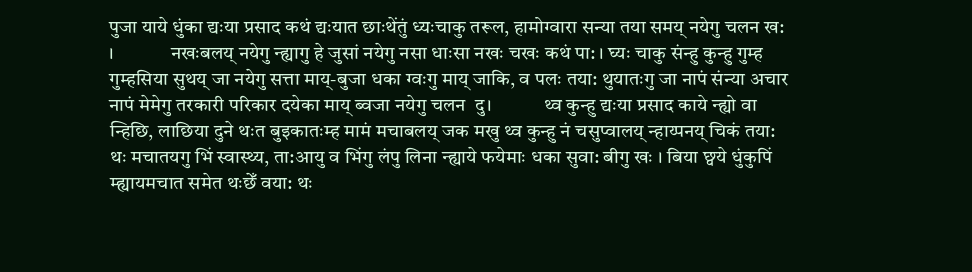पुजा याये धुंका द्यःया प्रसाद कथं द्यःयात छाःथेंतुं ध्यःचाकु तरूल, हामोग्वारा सन्या तया समय् नयेगु चलन ख: ।            नखःबलय्‌ नयेगु न्ह्यागु हे जुसां नयेगु नसा धाःसा नखः चखः कथं पा: । घ्यः चाकु संन्हु कुन्हु गुम्ह गुम्हसिया सुथय् जा नयेगु सत्ता माय्-बुजा धका ग्वःगु माय्‌ जाकि, व पलः तया: थुयातःगु जा नापं संन्या अचार नापं मेमेगु तरकारी परिकार दयेका माय्‌ ब्वजा नयेगु चलन  दु।           थ्व कुन्हु द्यःया प्रसाद काये न्ह्यो वा न्हिछि, लाछिया दुने थःत बुइकातःम्ह मामं मचाबलय्‌ जक मखु थ्व कुन्हु नं चसुप्वालय्‌ न्हाय्पनय्‌ चिकं तया: थः मचातयगु भिं स्वास्थ्य, ता:आयु व भिंगु लंपु लिना न्ह्याये फयेमाः धका सुवा: बीगु खः । बिया छ्वये धुंकुपिं म्ह्यायमचात समेत थःछेँ वया: थः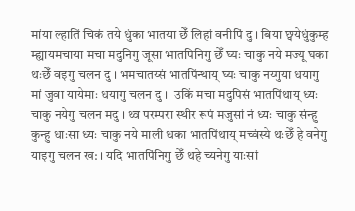मांया ल्हातिं चिकं तये धुंका भातया छेँ लिहां वनीपिं दु । बिया छ्वयेधुंकुम्ह म्ह्यायमचाया मचा मदुनिगु जूसा भातपिनिगु छेँ घ्यः चाकु नये मज्यू घका थःछेँ वइगु चलन दु । भमचातय्सं भातपिंन्थाय्‌ घ्यः चाकु नय्गुया धयागु मां जुवा यायेमाः धयागु चलन दु ।  उकिं मचा मदुपिसं भातपिंथाय्‌ ध्यः चाकु नयेगु चलन मदु । थ्व परम्परा स्थीर रूपं मजुसां नं ध्यः चाकु संन्हु कुन्हु धाःसा ध्यः चाकु नये माली धका भातपिंथाय्‌ मच्वंस्ये थःछेँ हे वनेगु याइगु चलन ख: । यदि भातपिंनिगु छेँ थहे च्यनेगु याःसां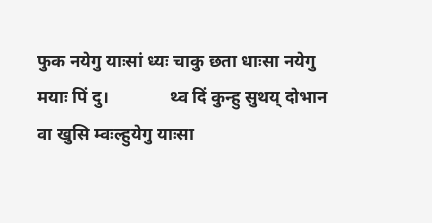फुक नयेगु याःसां ध्यः चाकु छता धाःसा नयेगु मयाः पिं दु।              थ्व दिं कुन्हु सुथय्‌ दोभान वा खुसि म्वःल्हुयेगु याःसा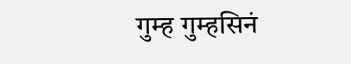गुम्ह गुम्हसिनं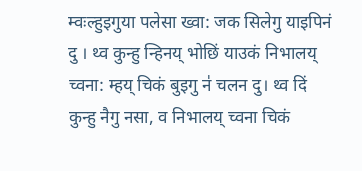म्वःल्हुइगुया पलेसा ख्वा: जक सिलेगु याइपिनं दु । थ्व कुन्हु न्हिनय् भोछिं याउकं निभालय्‌ च्वना: म्हय् चिकं बुइगु न॑ चलन दु। थ्व दिं कुन्हु नैगु नसा, व निभालय्‌ च्वना चिकं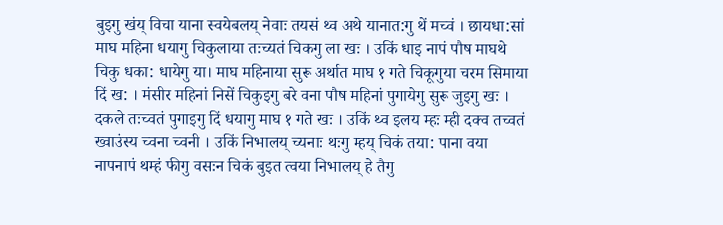बुइगु खंय् विचा याना स्वयेबलय्‌ नेवाः तयसं थ्व अथे यानात:गु थें मच्वं । छायधा:सां माघ महिना धयागु चिकुलाया तःच्यतं चिकगु ला खः । उकिं धाइ नापं पौष माघथे चिकु धका: धायेगु या। माघ महिनाया सुरू अर्थात माघ १ गते चिकूगुया चरम सिमाया दिं ख: । मंसीर महिनां निसें चिकुइगु बरे वना पौष महिनां पुगायेगु सुरू जुइगु खः । दकले तःच्वतं पुगाइगु दिं धयागु माघ १ गते खः । उकिं थ्व इलय म्हः म्ही दक्व तच्वतं ख्वाउंस्य च्वना च्वनी । उकिं निभालय्‌ च्यनाः थःगु म्हय्‌ चिकं तया: पाना वया नापनापं थम्हं फीगु वसःन चिकं बुइत त्वया निभालय् हे तैगु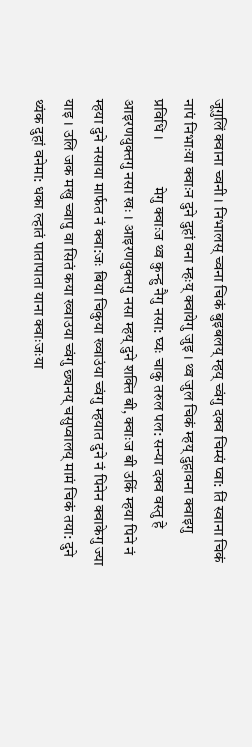जूगुलिं क्वाना च्वनी । निभालस्‌ च्वना चिकं बुइबलय् म्हय्‌ च्वंगु दक्व चिम्सं प्वा: तिं स्वाना चिकं नापं निभाःया क्वाःन दुने दुहां वना म्हःय् क्वायेगु जुइ । थ्व जुल चिकं म्हय्‌ दुहावना क्वाइगु प्रविधि ।             मेगु क्वाःज थ्व कुन्हु नैगु नसा: घ्यः चाकु तरुल पल: सन्या दक्व वस्तु हे आइरणयुक्तगु नसा खः । आइरणयुक्तगु नसा म्हय्‌ दुने शक्ति बी, क्वाःज बी उकिं म्हया पिने नं म्हया दुने नसाया मार्फत नं क्वा:जः बिया चिकुया ख्वाउंया च्वंगु म्हयात दुने नं पिनेन क्वाकेगु ज्या याइ । उलि जक मखु च्वापु वा सितं कया ख्वाउया च्वंगु छ्यनय्‌ चसुप्वालय् मामं चिकं तया: दुने थ्यंक दुहां वनेमा: धका ल्हातं पातापाता याना क्वाःजःया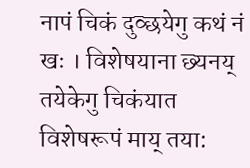नापं चिकं दुव्छयेगु कथं नं खः । विशेषयाना छ्यनय्‌ तयेकेगु चिकंयात विशेषरूपं माय्‌ तया: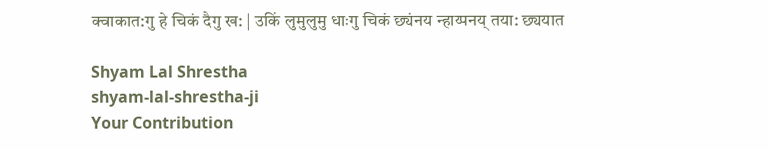क्वाकात:गु हे चिकं दैगु ख: | उकिं लुमुलुमु धाःगु चिकं छ्यंनय न्हाय्पनय्‌ तया: छ्ययात

Shyam Lal Shrestha
shyam-lal-shrestha-ji
Your Contribution